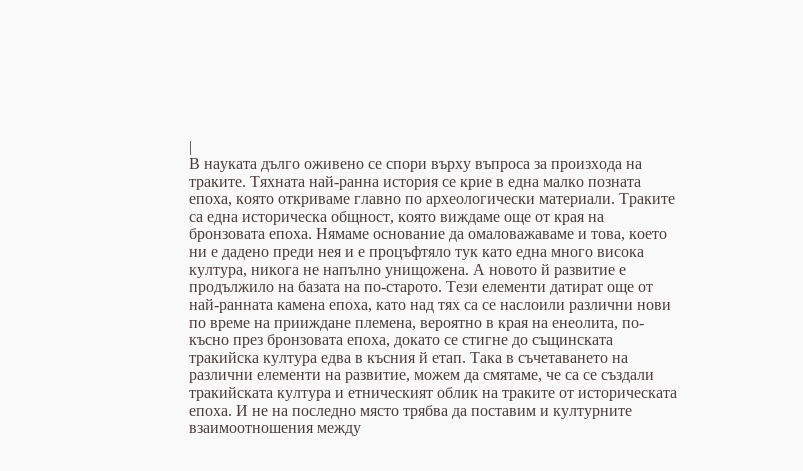|
В науката дълго оживено се спори върху въпроса за произхода на траките. Тяхната най-ранна история се крие в една малко позната епоха, която откриваме главно по археологически материали. Траките са една историческа общност, която виждаме още от края на бронзовата епоха. Нямаме основание да омаловажаваме и това, което ни е дадено преди нея и е процъфтяло тук като една много висока култура, никога не напълно унищожена. А новото й развитие е продължило на базата на по-старото. Тези елементи датират още от най-ранната камена епоха, като над тях са се наслоили различни нови по време на прииждане племена, вероятно в края на енеолита, по-късно през бронзовата епоха, докато се стигне до същинската тракийска култура едва в късния й етап. Tака в съчетаването на различни елементи на развитие, можем да смятаме, че са се създали тракийската култура и етническият облик на траките от историческата епоха. И не на последно място трябва да поставим и културните взаимоотношения между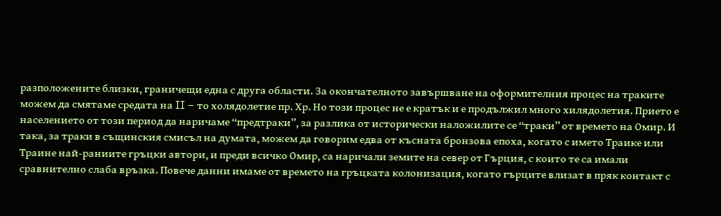разположените близки, граничещи една с друга области. За окончателното завършване на оформителния процес на траките можем да смятаме средата на II – то холядолетие пр. Хр. Но този процес не е кратък и е продължил много хилядолетия. Прието е населението от този период да наричаме “предтраки”, за разлика от исторически наложилите се “траки” от времето на Омир. И така, за траки в същинския смисъл на думата, можем да говорим едва от късната бронзова епоха, когато с името Траике или Траине най-раниите гръцки автори, и преди всичко Омир, са наричали земите на север от Гърция, с които те са имали сравнително слаба връзка. Повече данни имаме от времето на гръцката колонизация, когато гърците влизат в пряк контакт с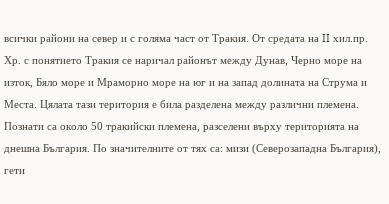всички райони на север и с голяма част от Тракия. От средата на II хил.пр. Хр. с понятието Тракия се наричал районът между Дунав, Черно море на изток, Бяло море и Мраморно море на юг и на запад долината на Струма и Места. Цялата тази територия е била разделена между различни племена. Познати са около 50 тракийски племена, разселени върху територията на днешна България. По значителните от тях са: мизи (Северозападна България), гети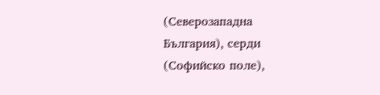(Северозападна България), серди (Софийско поле),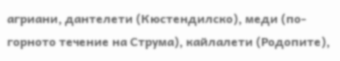агриани, дантелети (Кюстендилско), меди (по-горното течение на Струма), кайлалети (Родопите),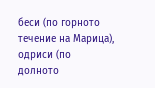беси (по горното течение на Марица), одриси (по долното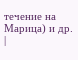течение на Марица) и др.
|